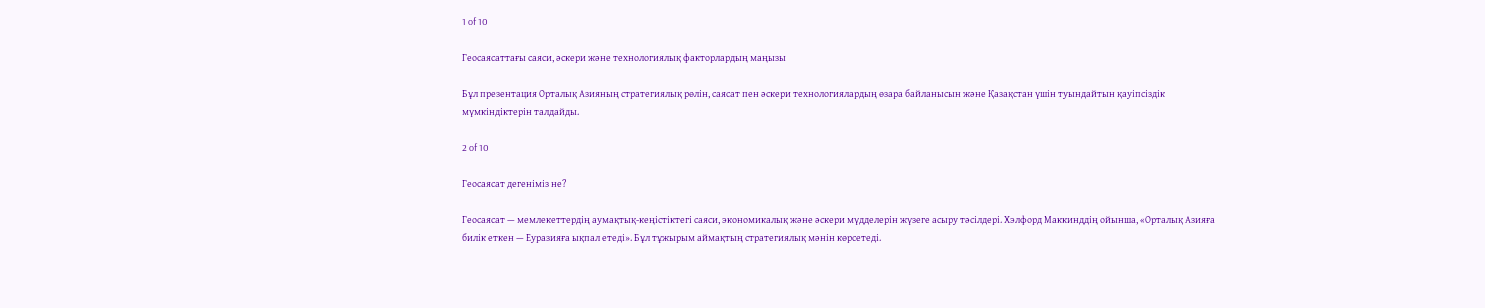1 of 10

Геосаясаттағы саяси, әскери және технологиялық факторлардың маңызы

Бұл презентация Орталық Азияның стратегиялық рөлін, саясат пен әскери технологиялардың өзара байланысын және Қазақстан үшін туындайтын қауіпсіздік мүмкіндіктерін талдайды.

2 of 10

Геосаясат дегеніміз не?

Геосаясат — мемлекеттердің аумақтық‑кеңістіктегі саяси, экономикалық және әскери мүдделерін жүзеге асыру тәсілдері. Хэлфорд Маккинддің ойынша, «Орталық Азияға билік еткен — Еуразияға ықпал етеді». Бұл тұжырым аймақтың стратегиялық мәнін көрсетеді.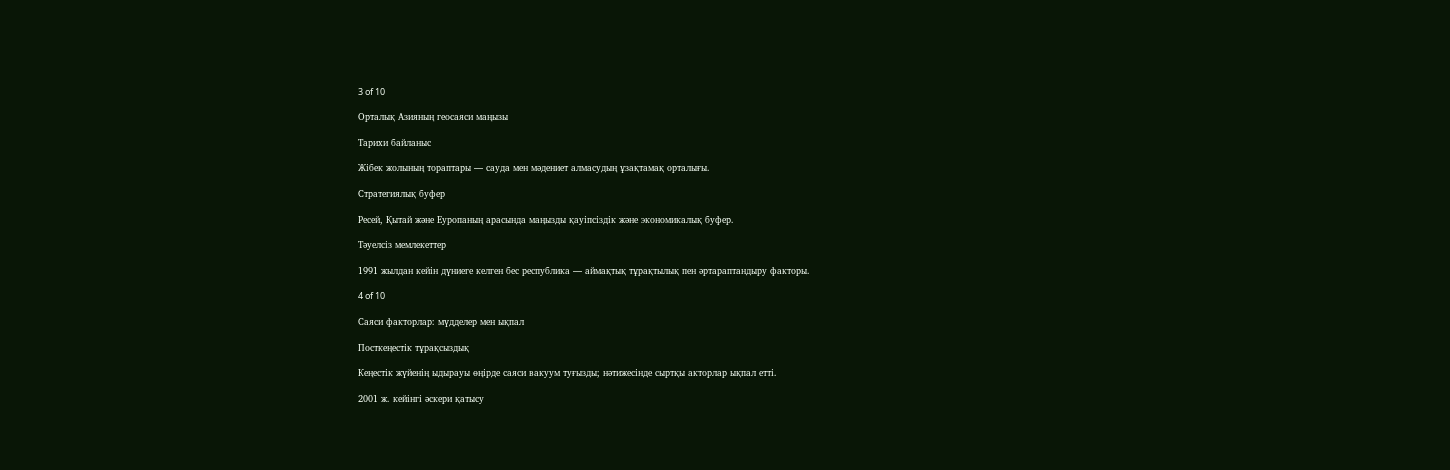3 of 10

Орталық Азияның геосаяси маңызы

Тарихи байланыс

Жібек жолының тораптары — сауда мен мәдениет алмасудың ұзақтамақ орталығы.

Стратегиялық буфер

Ресей, Қытай және Еуропаның арасында маңызды қауіпсіздік және экономикалық буфер.

Тәуелсіз мемлекеттер

1991 жылдан кейін дүниеге келген бес республика — аймақтық тұрақтылық пен әртараптандыру факторы.

4 of 10

Саяси факторлар: мүдделер мен ықпал

Посткеңестік тұрақсыздық

Кеңестік жүйенің ыдырауы өңірде саяси вакуум туғызды; нəтижесінде сыртқы акторлар ықпал етті.

2001 ж. кейінгі әскери қатысу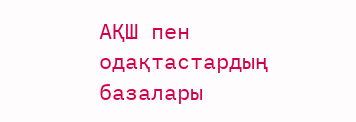АҚШ пен одақтастардың базалары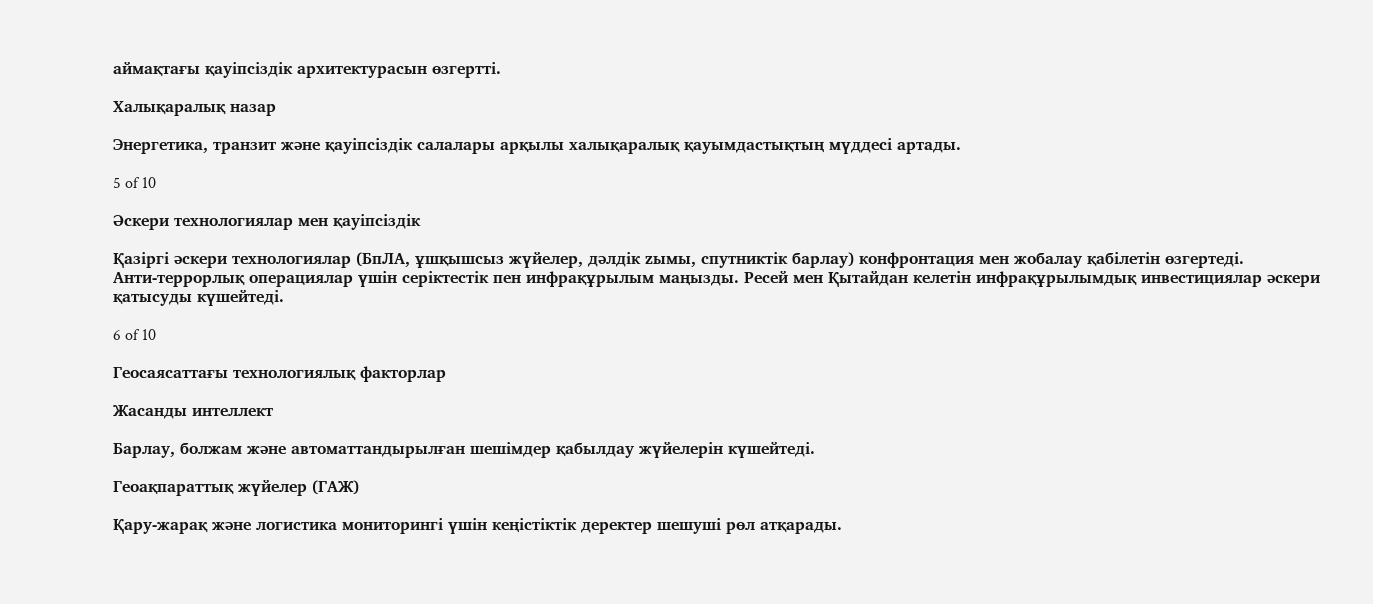аймақтағы қауіпсіздік архитектурасын өзгертті.

Халықаралық назар

Энергетика, транзит және қауіпсіздік салалары арқылы халықаралық қауымдастықтың мүддесі артады.

5 of 10

Әскери технологиялар мен қауіпсіздік

Қазіргі әскери технологиялар (БпЛА, ұшқышсыз жүйелер, дәлдік zымы, спутниктік барлау) конфронтация мен жобалау қабілетін өзгертеді. Анти‑террорлық операциялар үшін серіктестік пен инфрақұрылым маңызды. Ресей мен Қытайдан келетін инфрақұрылымдық инвестициялар әскери қатысуды күшейтеді.

6 of 10

Геосаясаттағы технологиялық факторлар

Жасанды интеллект

Барлау, болжам және автоматтандырылған шешімдер қабылдау жүйелерін күшейтеді.

Геоақпараттық жүйелер (ГАЖ)

Қару‑жарақ және логистика мониторингі үшін кеңістіктік деректер шешуші рөл атқарады.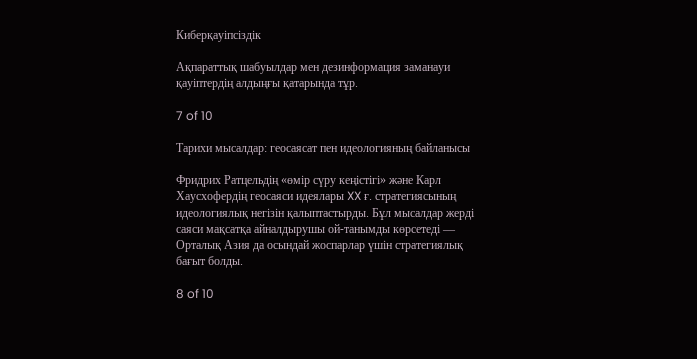Киберқауіпсіздік

Ақпараттық шабуылдар мен дезинформация заманауи қауіптердің алдыңғы қатарында тұр.

7 of 10

Тарихи мысалдар: геосаясат пен идеологияның байланысы

Фридрих Ратцельдің «өмір сүру кеңістігі» және Карл Хаусхофердің геосаяси идеялары XX ғ. стратегиясының идеологиялық негізін қалыптастырды. Бұл мысалдар жерді саяси мақсатқа айналдырушы ой‑танымды көрсетеді — Орталық Азия да осындай жоспарлар үшін стратегиялық бағыт болды.

8 of 10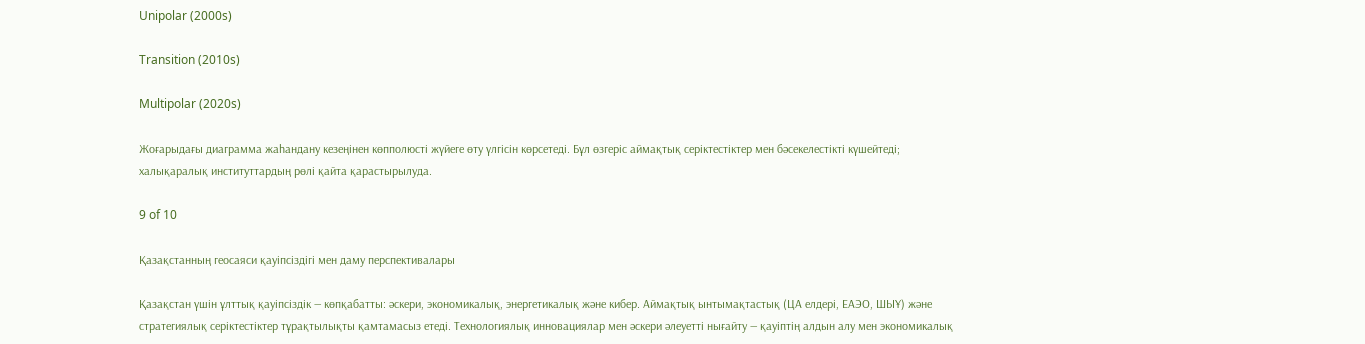Unipolar (2000s)

Transition (2010s)

Multipolar (2020s)

Жоғарыдағы диаграмма жаһандану кезеңінен көпполюсті жүйеге өту үлгісін көрсетеді. Бұл өзгеріс аймақтық серіктестіктер мен бәсекелестікті күшейтеді; халықаралық институттардың рөлі қайта қарастырылуда.

9 of 10

Қазақстанның геосаяси қауіпсіздігі мен даму перспективалары

Қазақстан үшін ұлттық қауіпсіздік — көпқабатты: әскери, экономикалық, энергетикалық және кибер. Аймақтық ынтымақтастық (ЦА елдері, ЕАЭО, ШЫҰ) және стратегиялық серіктестіктер тұрақтылықты қамтамасыз етеді. Технологиялық инновациялар мен әскери әлеуетті нығайту — қауіптің алдын алу мен экономикалық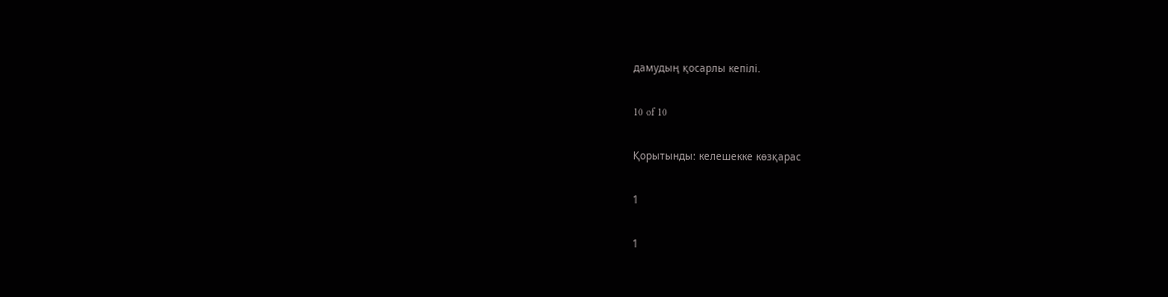дамудың қосарлы кепілі.

10 of 10

Қорытынды: келешекке көзқарас

1

1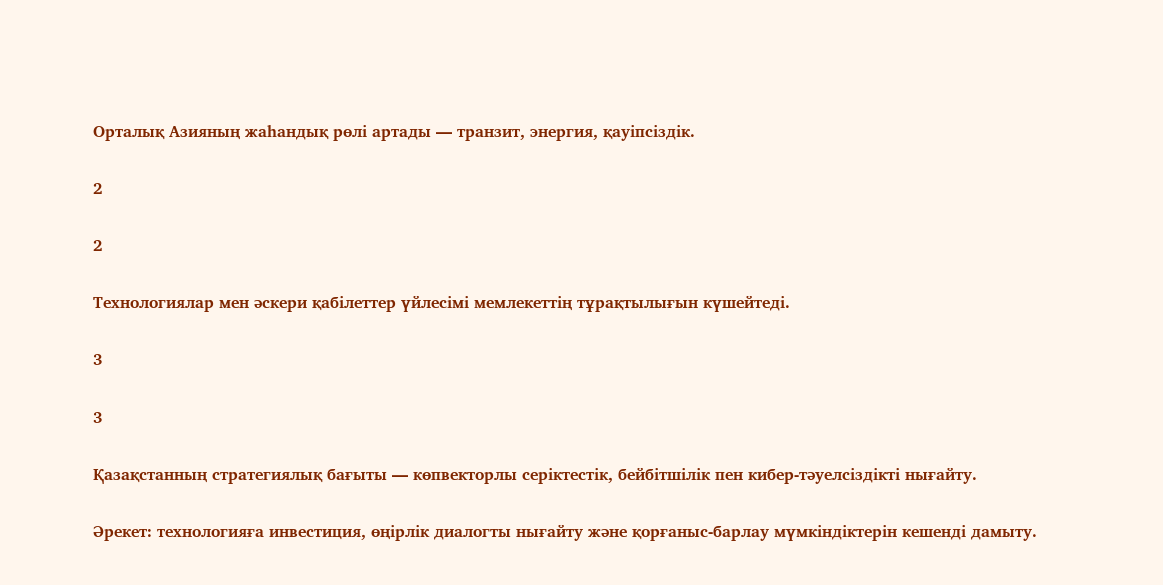Орталық Азияның жаһандық рөлі артады — транзит, энергия, қауіпсіздік.

2

2

Технологиялар мен әскери қабілеттер үйлесімі мемлекеттің тұрақтылығын күшейтеді.

3

3

Қазақстанның стратегиялық бағыты — көпвекторлы серіктестік, бейбітшілік пен кибер‑тәуелсіздікті нығайту.

Әрекет: технологияға инвестиция, өңірлік диалогты нығайту және қорғаныс‑барлау мүмкіндіктерін кешенді дамыту.